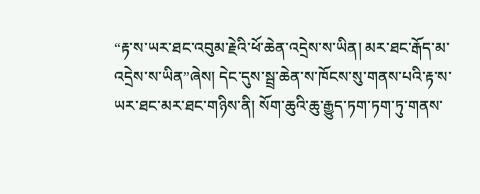“རྟ་ས་ཡར་ཐང་འབུམ་རྗེའི་ཕོ་ཆེན་འདྲེས་ས་ཡིན། མར་ཐང་རྒོད་མ་འདྲེས་ས་ཡིན”ཞེས། དེང་དུས་སྦྲ་ཆེན་ས་ཁོངས་སུ་གནས་པའི་རྟ་ས་ཡར་ཐང་མར་ཐང་གཉིས་ནི། སོག་ཆུའི་ཆུ་རྒྱུད་ཏག་ཏག་ཏུ་གནས་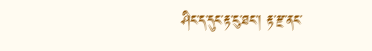ཤིང་ད་དུང་རྟ་ངུ་ཐང་། རྟ་རྫ་ནང་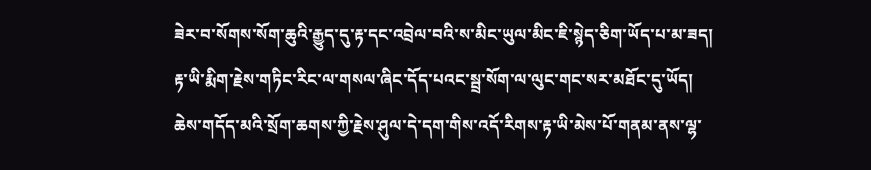ཟེར་བ་སོགས་སོག་ཆུའི་རྒྱུད་དུ་རྟ་དང་འབྲེལ་བའི་ས་མིང་ཡུལ་མིང་ཇི་སྙེད་ཅིག་ཡོད་པ་མ་ཟད། རྟ་ཡི་རྨིག་རྗེས་གཏིང་རིང་ལ་གསལ་ཞིང་དོད་པའང་སྦྲ་སོག་ལ་ལུང་གང་སར་མཐོང་དུ་ཡོད། ཆེས་གདོད་མའི་སྲོག་ཆགས་ཀྱི་རྗེས་ཤུལ་དེ་དག་གིས་འདོ་རིགས་རྟ་ཡི་མེས་པོ་གནམ་ནས་ལྷ་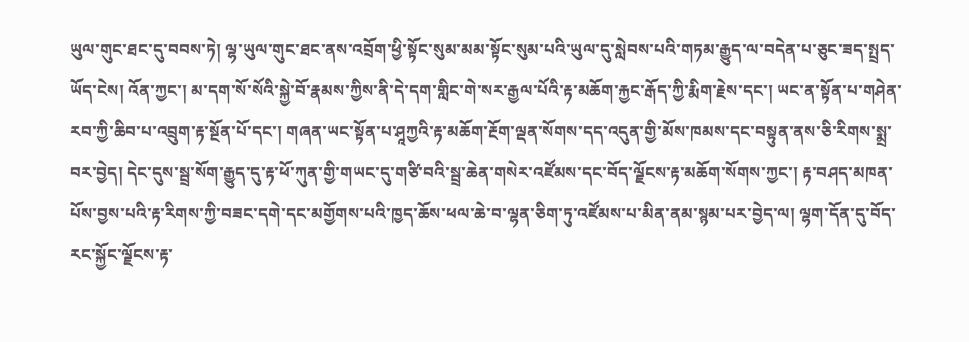ཡུལ་གུང་ཐང་དུ་བབས་ཏེ། ལྷ་ཡུལ་གུང་ཐང་ནས་འབྲོག་ཕྱི་སྟོང་སུམ་མམ་སྟོང་སུམ་པའི་ཡུལ་དུ་སླེབས་པའི་གཏམ་རྒྱུད་ལ་བདེན་པ་ཅུང་ཟད་སྤྲད་ཡོད་ངེས། འོན་ཀྱང་། མ་དག་སོ་སོའི་སྐྱེ་བོ་རྣམས་ཀྱིས་ནི་དེ་དག་གླིང་གེ་སར་རྒྱལ་པོའི་རྟ་མཆོག་རྐྱང་རྒོད་ཀྱི་རྨིག་རྗེས་དང་། ཡང་ན་སྟོན་པ་གཤེན་རབ་ཀྱི་ཆིབ་པ་འབྲུག་རྟ་སྔོན་པོ་དང་། གཞན་ཡང་སྟོན་པ་ཤཱཀྱའི་རྟ་མཆོག་རྔོག་ལྡན་སོགས་དད་འདུན་གྱི་མོས་ཁམས་དང་བསྟུན་ནས་ཅི་རིགས་སྨྲ་བར་བྱེད། དེང་དུས་སྦྲ་སོག་རྒྱུད་དུ་རྟ་ཕོ་ཀུན་གྱི་གཡང་དུ་གཙི་བའི་སྦྲ་ཆེན་གསེར་འཛོམས་དང་བོད་ལྗོངས་རྟ་མཆོག་སོགས་ཀྱང་། རྟ་བཤད་མཁན་པོས་བྱས་པའི་རྟ་རིགས་ཀྱི་བཟང་དགེ་དང་མགྱོགས་པའི་ཁྱད་ཆོས་ཕལ་ཆེ་བ་ལྷན་ཅིག་ཏུ་འཛོམས་པ་མིན་ནམ་སྙམ་པར་བྱེད་ལ། ལྷག་དོན་དུ་བོད་རང་སྐྱོང་ལྗོངས་རྟ་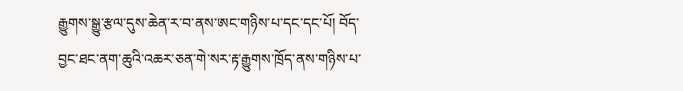རྒྱུགས་སྒྱུ་རྩལ་དུས་ཆེན་ར་བ་ནས་ཨང་གཉིས་པ་དང་དང་པོ། བོད་བྱང་ཐང་ནག་ཆུའི་འཆར་ཅན་གེ་སར་རྟ་རྒྱུགས་ཁྲོད་ནས་གཉིས་པ་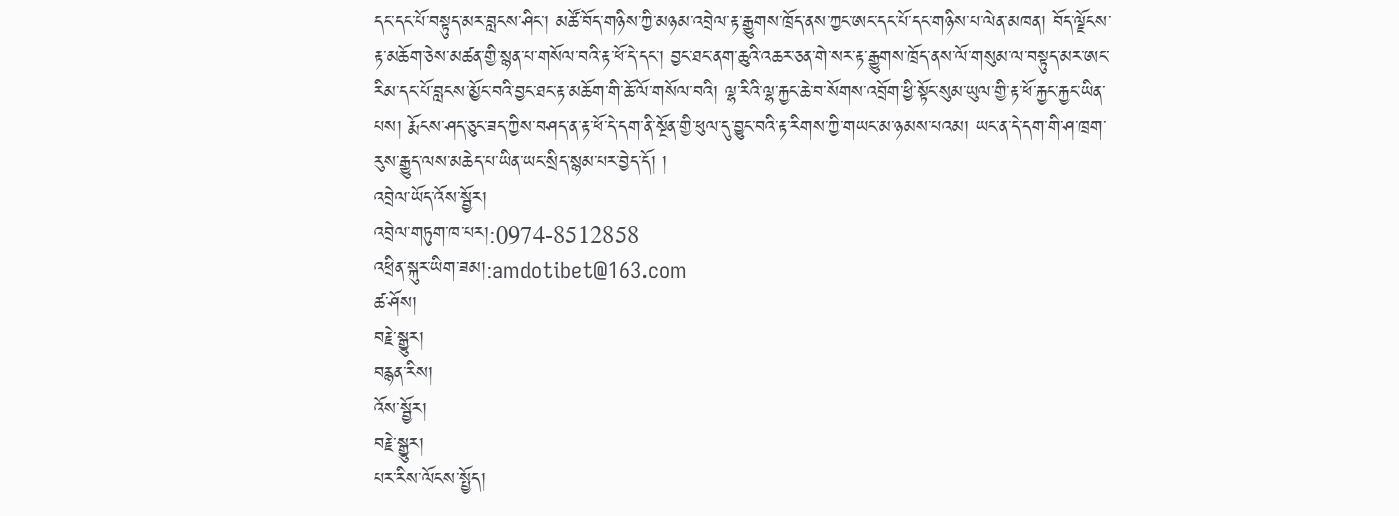དང་དང་པོ་བསྟུད་མར་བླངས་ཤིང་། མཚོ་བོད་གཉིས་ཀྱི་མཉམ་འབྲེལ་རྟ་རྒྱུགས་ཁྲོད་ནས་ཀྱང་ཨང་དང་པོ་དང་གཉིས་པ་ལེན་མཁན། བོད་ལྗོངས་རྟ་མཆོག་ཅེས་མཚན་གྱི་སྙན་པ་གསོལ་བའི་རྟ་ཕོ་དེ་དང་། བྱང་ཐང་ནག་ཆུའི་འཆར་ཅན་གེ་སར་རྟ་རྒྱུགས་ཁྲོད་ནས་ལོ་གསུམ་ལ་བསྟུད་མར་ཨང་རིམ་དང་པོ་བླངས་མྱོང་བའི་བྱང་ཐང་རྟ་མཆོག་གི་ཆོ་ལོ་གསོལ་བའི། ལྷ་རིའི་ལྷ་རྐྱང་ཆེ་བ་སོགས་འབྲོག་ཕྱི་སྟོང་སུམ་ཡུལ་གྱི་རྟ་ཕོ་རྐྱང་རྐྱང་ཡིན་པས། རྨོངས་ཤད་ཅུང་ཟད་ཀྱིས་བཤད་ན་རྟ་ཕོ་དེ་དག་ནི་སྔོན་གྱི་ཕུལ་དུ་བྱུང་བའི་རྟ་རིགས་ཀྱི་གཡང་མ་ཉམས་པའམ། ཡང་ན་དེ་དག་གི་ཤ་ཁྲག་རུས་རྒྱུད་ལས་མཆེད་པ་ཡིན་ཡང་སྲིད་སྙམ་པར་བྱེད་དོ། །
འབྲེལ་ཡོད་འོས་སྦྱོར།
འབྲེལ་གཏུག་ཁ་པར།:0974-8512858
འཕྲིན་སྐུར་ཡིག་ཟམ།:amdotibet@163.com
ཚ་ཤོས།
བརྗེ་སྒྱུར།
བརྙན་རིས།
འོས་སྦྱོར།
བརྗེ་སྒྱུར།
པར་རིས་ལོངས་སྤྱོད།